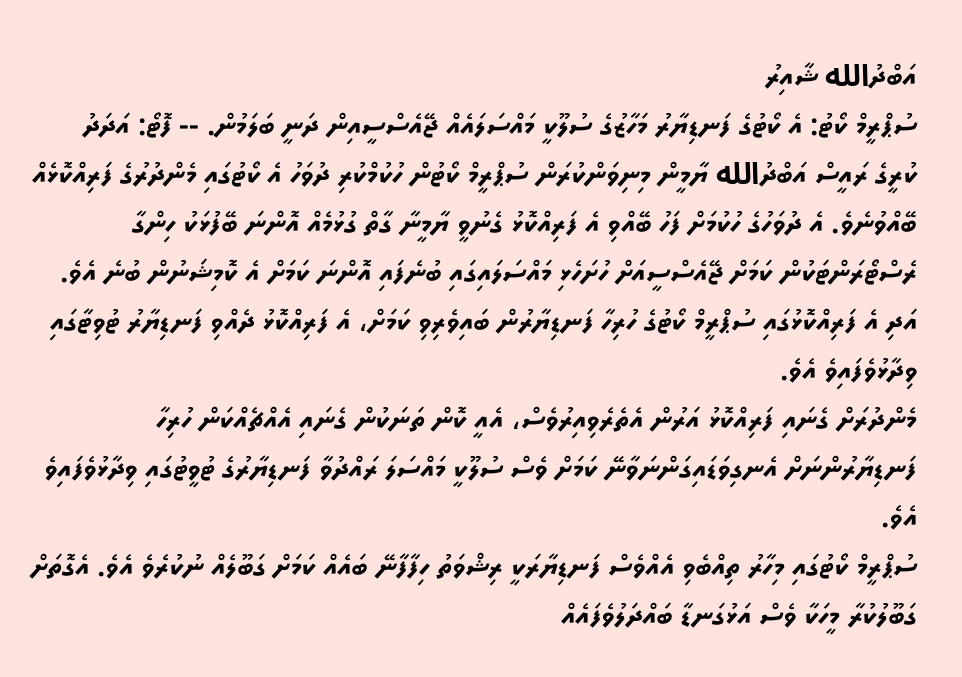އަބްދުالله ޝާއިރު
ސުޕްރީމް ކޯޓު: އެ ކޯޓުގެ ފަނޑިޔާރު މަހާޒުގެ ސުލޫކީ މައްސަލައެއް ޖޭއެސްސީއިން ދަނީ ބަލަމުން. -- ފޮޓޯ: އަދަދު
ކުރީގެ ރައީސް އަބްދުالله ޔާމީން މިނިވަންކުރަން ސުޕްރީމް ކޯޓުން ހުކުމްކުރި ދުވަހު އެ ކޯޓުގައި މެންދުރުގެ ފަރިއްކޮޅެއް ބޭއްވުނެވެ. އެ ދުވަހުގެ ހުކުމަށް ފަހު ބޭއްވި އެ ފަރިއްކޮޅު ގެނުވީ ޔާމީނާ ގާތް ގުޅުމެއް އޮންނަ ބޭފުޅަކު ހިންގާ ރެސްޓޯރަންޓަކުން ކަމަށް ޖޭއެސްސީއަށް ހުށަހެޅި މައްސަލައިގައި ބުނެފައި އޮންނަ ކަމަށް އެ ކޮމިޝަނުން ބުނެ އެވެ. އަދި އެ ފަރިއްކޮޅުގައި ސުޕްރީމް ކޯޓުގެ ހުރިހާ ފަނޑިޔާރުން ބައިވެރިވި ކަމަށް، އެ ފަރިއްކޮޅު ދެއްވި ފަނޑިޔާރު ޓުވިޓާގައި ވިދާޅުވެފައިވެ އެވެ.
މެންދުރަށް ގެނައި ފަރިއްކޮޅު އަރުން އެތެރެވިއިރުވެސް، އެއީ ކޮން ތަނަކުން ގެނައި އެއްޗެއްކަން ހުރިހާ ފަނޑިޔާރުންނަށް އެނގިވަޑައިގަންނަވާނޭ ކަމަށް ވެސް ސުލޫކީ މައްސަލަ ރައްދުވާ ފަނޑިޔާރުގެ ޓުވީޓުގައި ވިދާޅުވެފައިވެ އެވެ.
ސުޕްރީމް ކޯޓުގައި މިހާރު ތިއްބެވި އެއްވެސް ފަނޑިޔާރަކީ ރިޝްވަތު ހިފާފާނޭ ބައެއް ކަމަށް ގަބޫލެއް ނުކުރެވެ އެވެ. އެގޮތަށް ގަބޫލުކުރާ މީހަކާ ވެސް އަޅުގަނޑާ ބައްދަލުވެފައެއް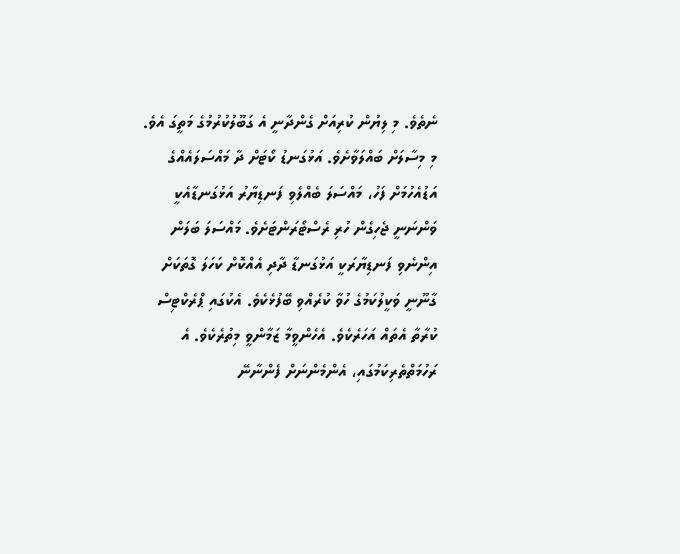ނެތެވެ. މި ލިޔުން ކުރިއަށް ގެންދާނީ އެ ގަބޫލުކުރުމުގެ މަތީގަ އެވެ.
މި މިސާލަށް ބައްލަވާށެވެ. އަޅުގަނޑު ކޯޓަށް ދާ މައްސަލައެއްގެ އަޑުއެހުމަށް ފަހު، މައްސަލަ ބެއްލެވި ފަނޑިޔާރު އަޅުގަނޑާއެކީ ވަންނަނީ ޖެހިގެން ހުރި ރެސްޓޯރަންޓަށެވެ. މައްސަލަ ބަލަން އިންނެވި ފަނޑިޔާރަކީ އަޅުގަނޑާ ދާދި އެއްކޮށް ކަހަލަ ގޮތަކަށް ގާނޫނީ ވަކީލުކަމުގެ ހުވާ ކުރެއްވި ބޭފުޅެކެވެ. އެކުގައި ޕްރެކްޓިސް ކުރާތާ އެތައް އަހަރެކެވެ. އެހެންވީމާ ޒަމާންވީ މިތުރެކެވެ. އެ ރަހުމަތްތެރިކަމުގައި، އެންމެންނަށް ފެންނާނޭ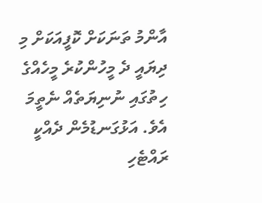އާންމު ތަނަކަށް ކޮފީއަކަށް މި ދިޔައީ ދެ މީހުންކުރެ މީހެއްގެ ހިތުގައި ނުނިޔަތެއް ނެތީމަ އެވެ. އަޅުގަނޑުމެން ދެއްކީ ރައްޓެހި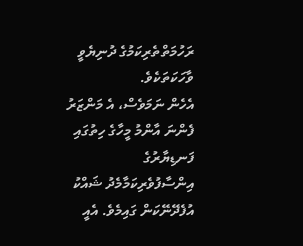ރަހުމަތްތެރިކަމުގެ ދުނިޔެވީ ވާހަކަތަކެވެ.
އެހެން ނަމަވެސް، އެ މަންޒަރު ފެންނަ އާންމު މީހާގެ ހިތުގައި ފަނޑިޔާރުގެ އިންސާފުވެރިކަމާމެދު ޝައްކު އުފެދޭނޭކަން ގައިމެވެ. އެއީ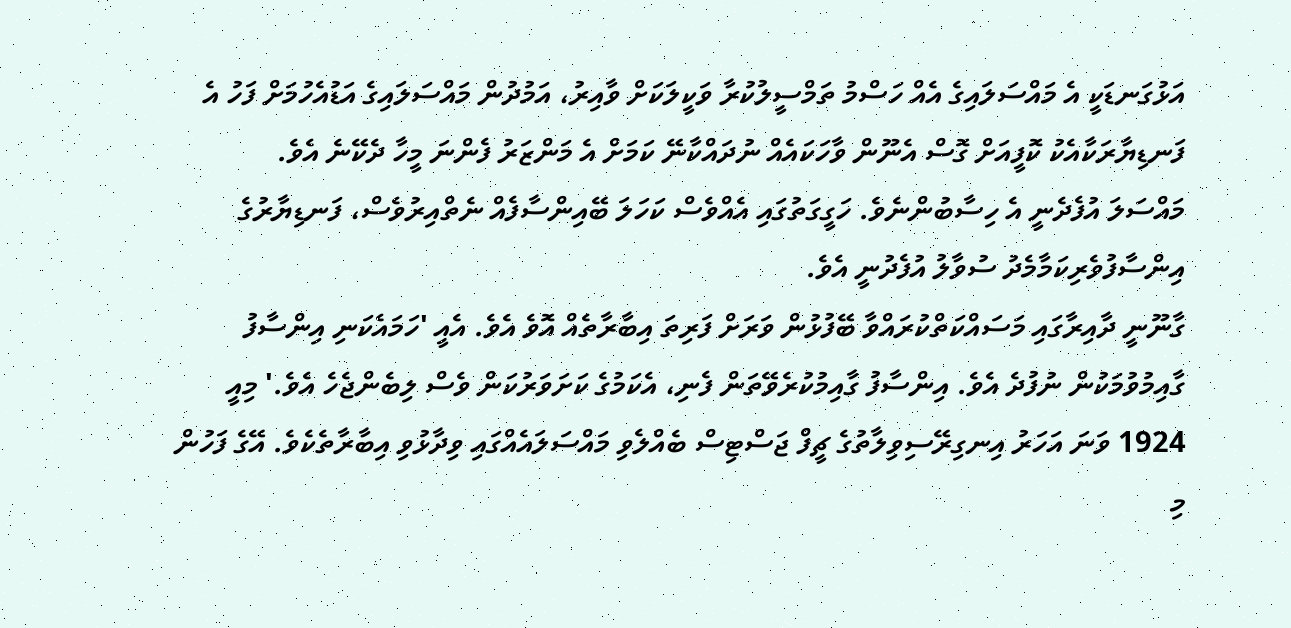އަޅުގަނޑަކީ އެ މައްސަލައިގެ އެއް ހަސްމު ތަމްސީލުކުރާ ވަކީލަކަށް ވާއިރު، އަމުދުން މައްސަލައިގެ އަޑުއެހުމަށް ފަހު އެ ފަނޑިޔާރަކާއެކު ކޮފީއަށް ގޮސް އެނޫން ވާހަކައެއް ނުދައްކާނޭ ކަމަށް އެ މަންޒަރު ފެންނަ މީހާ ދެކޭނެ އެވެ.
މައްސަލަ އުފެދެނީ އެ ހިސާބުންނެވެ. ހަގީގަތުގައި އެއްވެސް ކަހަލަ ބޭއިންސާފެއް ނެތްއިރުވެސް، ފަނޑިޔާރުގެ އިންސާފުވެރިކަމާމެދު ސުވާލު އުފެދުނީ އެވެ.
ގާނޫނީ ދާއިރާގައި މަސައްކަތްކުރައްވާ ބޭފުޅުން ވަރަށް ފަރިތަ އިބާރާތެއް އޮވެ އެވެ. އެއީ 'ހަމައެކަނި އިންސާފު ގާއިމުވުމަކުން ނުފުދެ އެވެ. އިންސާފު ގާއިމުކުރެވޭތަން ފެނި، އެކަމުގެ ކަށަވަރުކަން ވެސް ލިބެންޖެހެ އެވެ.' މިއީ 1924 ވަނަ އަހަރު އިނގިރޭސިވިލާތުގެ ޗީފް ޖަސްޓިސް ބެއްލެވި މައްސަލައެއްގައި ވިދާޅުވި އިބާރާތެކެވެ. އޭގެ ފަހުން މި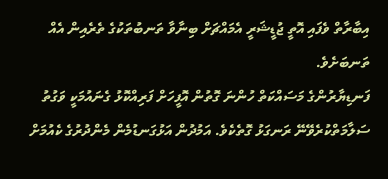އިބާރާތް ވެފައި އޮތީ ޖުޑީޝަރީ އެމައްޗަށް ބިނާވާ ތަނބުތަކުގެ ތެރެއިން އެއް ތަނބަށެވެ.
ފަނޑިޔާރުންގެ މަސައްކަތް ހުންނަ ގޮތުން އޮފީހަށް ފަރިއްކޮޅު ގެނައުމަކީ ވަގުތު ސަލާމަތްކުރެވޭނޭ ރަނގަޅު ގޮތެކެވެ. އަމުދުން އަޅުގަނޑުމެން މެންދުރުގެ ކެއުމަށް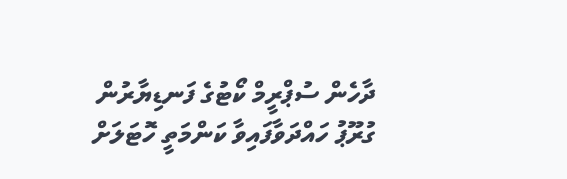ދާހެން ސުޕްރީމް ކޯޓުގެ ފަނޑިޔާރުން ގުރޫޕު ހައްދަވާފައިވާ ކަންމަތީ ހޮޓަލަށް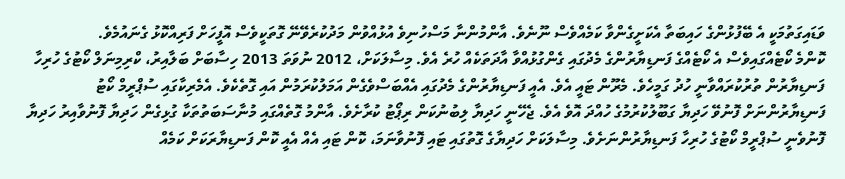ވަޑައިގަތުމަކީ އެ ބޭފުޅުންގެ ހައިބަތާ އެކަށީގެންވާ ކަމެއްވެސް ނޫނެވެ. އާންމުންނާ މަސްހުނިވެ އުޅުއްވުން މަދުކުރެވޭނޭ ގޮތަކީވެސް އޮފީހަށް ފަރިއްކޮޅު ގެނައުމެވެ.
ކޮންމެ ކޯޓެއްގައިވެސް އެ ކޯޓެއްގެ ފަނޑިޔާރުންގެ މެދުގައި ގެންގުޅުއްވާ އާދަތަކެއް ހުރެ އެވެ. މިސާލަކަށް، 2012 ނުވަތަ 2013 ހިސާބަށް ބަލާއިރު، ކްރިމިނަލް ކޯޓުގެ ހުރިހާ ފަނޑިޔާރުން ތުރުކުރައްވާނީ ހުދު ގަމީހެވެ. މެރޫން ޓައީ އެވެ. އެއީ ފަނޑިޔާރުންގެ މެދުގައި އެއްބަސްވެގެން އަމަލުކުރަމުން އައި ގޮތެކެވެ. އެމެރިކާގައި ސުޕްރީމް ކޯޓު ފަނޑިޔާރުންނަށް ފޮނުވޭ ހަދިޔާ ގަބޫލުކުރުމުގެ ހުއްދަ އޮވެ އެވެ. ޖެހޭނީ ހަދިޔާ ލިބުނުކަން ރިޕޯޓު ކުރާށެވެ. އާންމު ގޮތެއްގައި މުނާސަބަތުތަކާ ގުޅިގެން ހަދިޔާ ފޮނުވާއިރު ހަދިޔާ ފޮނުވެނީ ސުޕްރީމް ކޯޓުގެ ހުރިހާ ފަނޑިޔާރުންނަށެވެ. މިސާލަކަށް ހަދިޔާގެ ގޮތުގައި ޓައި ފޮނުވާނަމަ، ކޮން ޓައި އެއް އެއީ ކޮން ފަނޑިޔާރަކަށް ކަމެއް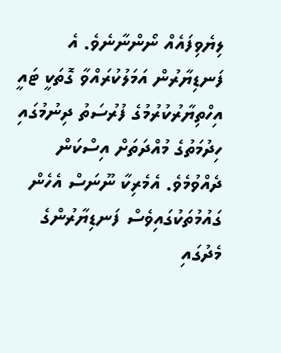ލިޔެވިފައެއް ނޯންނާނެވެ. އެ ފަނޑިޔާރުން އަމަލުކުރައްވާ ގޮތަކީ ޓައީ އިހްތިޔާރުކުރުމުގެ ފުރުސަތު ދިނުމުގައި ހިދުމަތުގެ މުއްދަތަށް އިސްކަން ދެއްވުމެވެ. އެމެރިކާ ނޫނަސް އެހެން ގައުމުތަކުގައިވެސް ފަނޑިޔާރުންގެ މެދުގައި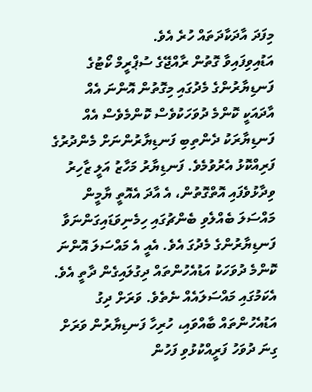މިފަދަ އާދަކާދަތައް ހުރެ އެވެ.
އަޑުއިވިފައިވާ ގޮތުން ރާއްޖޭގެ ސުޕްރީމް ކޯޓުގެ ފަނޑިޔާރުންގެ މެދުގައި މިގޮތުން އޮންނަ އެއް އާދައަކީ ކޮންމެ ދުވަހަކުވެސް ކޮންމެވެސް އެއް ފަނޑިޔާރަކު ދެންތިބި ފަނޑިޔާރުންނަށް މެންދުރުގެ ފަރިއްކޮޅު އެރުވުމެވެ. ފަނޑިޔާރު މަހާޒު އަލީ ޒާހިރު ވިދާޅުވެފައި އޮތްގޮތުން، އެ އާދަ އެއޮތީ ޔާމީން މައްސަލަ ބެއްލެވި ބެންޗުގައި ހިމެނިވަޑައިގަންނަވާ ފަނޑިޔާރުންގެ މެދުގަ އެވެ. އެއީ އެ މައްސަލަ އޮންނަ ކޮންމެ ދުވަހަކު އަޑުއެހުންތައް ދިގުލައިގެން ދާތީ އެވެ.
އެކަމުގައި މައްސަލައެއް ނެތެވެ. ވަރަށް ދިގު އަޑުއެހުންތައް ބާއްވައި، ހުރިހާ ފަނޑިޔާރުން ވަރަށް ގިނަ ދުވަހު ފަރީއްކުޅުވި ފަހުން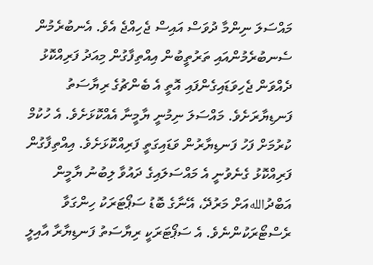މައްސަލަ ނިންމާ ދުވަސް އައިސް ޖެހިއްޖެ އެވެ. އެނބުރެމުން ސެނބުރެމުންއައި ތަރުތީބުން އިއްތިފާގުން މިއަދު ފަރިއްކޮޅު ދެއްވަން ޖެހިވަޑައިގެންފައި އޮތީ އެ ބެންޗުގެ ރިޔާސަތު ފަނޑިޔާރަށެވެ. މައްސަލަ ނިމުނީ ޔާމީނާ އެއްކޮޅަށެވެ. އެ ހުކުމް ކުރުމަށް ފަހު ފަނޑިޔާރުން ވަޑައިގަތީ ފަރިއްކޮޅަށެވެ. އިއްތިފާގުން ފަރިއްކޮޅު ގެނެވުނީ އެ މައްސަލައިގެ ދައުވާ ލިބުނު ޔާމީން އަބްދުاللهއަށް މަރުދޭ، އޭނާގެ ބޮޑު ސަޕޯޓަރަކު ހިންގަވާ ރެސްޓޯރަކުންނެވެ. އެ ސަޕޯޓަރަކީ ރިޔާސަތު ފަނޑިޔާރާ އާއިލީ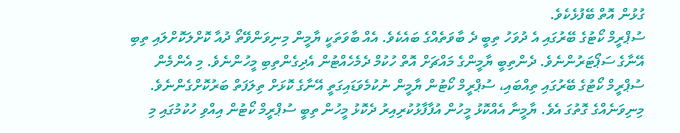ގުޅުން އޮތް ބޭފުޅެކެވެ.
ސުޕްރީމް ކޯޓުގެ ބޭރުގައި އެ ދުވަހު ތިބީ ދެ ބާވަތެއްގެ ބައެކެވެ. އެއް ބާވަތަކީ ޔާމީން މިނިވަންވޭތޯ ދުއާ ކޮށްލަކޮށްލައި ތިބި އޭނާގެ ސަޕޯޓަރުންނެވެ. ދެންތިބީ ޔާމީންގެ މައްޗަށް އޮތް ހުކުމް ދެމެހެއްޓުން އެދިގެންތިބި މީހުންނެވެ. މި އެންމެން ސުޕްރީމް ކޯޓުގެ ބޭރުގައި ތިއްބައި، ސުޕްރީމް ކޯޓުން ޔާމީން ނުކުމެވަޑައިގަތީ އޭނާގެ ކޮޅަށް ތިލަފަތް ބަރުކޮށްގެންނެވެ. މިނިވަނެއްގެ ގޮތުގަ އެވެ. ޔާމީނާ އެއްކޮޅު މީހުން އުފާފާޅުކުރިއިރު ދެކޮޅު މީހުން ތިބީ ސުޕްރީމް ކޯޓުން އިއްވި ހުކުމުގައި މި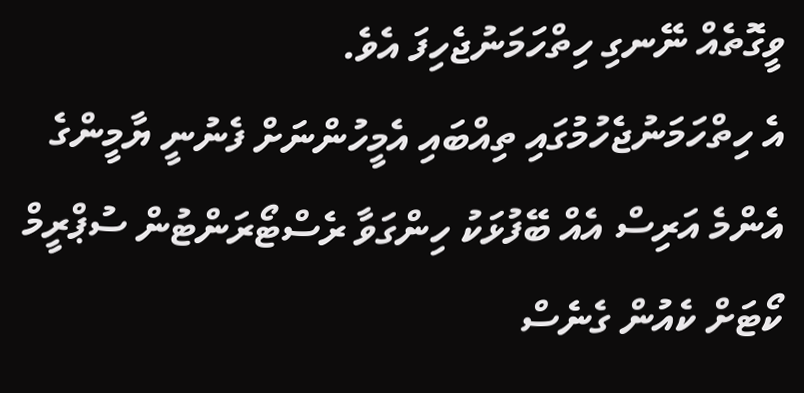ވީގޮތެއް ނޭނގި ހިތްހަމަނުޖެހިފަ އެވެ.
އެ ހިތްހަމަނުޖެހުމުގައި ތިއްބައި އެމީހުންނަށް ފެނުނީ ޔާމީންގެ އެންމެ އަރިސް އެއް ބޭފުޅަކު ހިންގަވާ ރެސްޓޯރަންޓުން ސުޕްރީމް ކޯޓަށް ކެއުން ގެނެސް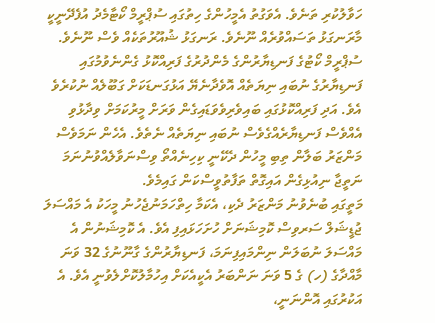ހަވާލުކުރި ތަނެވެ. އެވަގުތު އެމީހުންގެ ހިތުގައި ސުޕްރީމް ކޯޓާމެދު އުފެދޭނީކީ މާރަނގަޅު ތަސައްވުރެއް ނޫނެވެ. ރަނގަޅު ޝުއޫރުތަކެއް ވެސް ނޫނެވެ.
ސުޕްރީމް ކޯޓުގެ ފަނޑިޔާރުންގެ މެންދުރުގެ ފަރިއްކޮޅު ގެންނެވުމުގައި ފަނޑިޔާރުގެ ނުބައި ނިޔަތެއް އޮވެދާނެޔޭ އަޅުގަނޑަކަށް ގަބޫލެއް ނުކުރެވެ އެވެ. އަދި ފަރިއްކޮޅުގައި ބައިވެރިވެވަޑައިގެން ވަރަށް މީރުކަމަށް ވިދާޅުވި އެއްވެސް ފަނޑިޔާރެއްގެވެސް ނުބައި ނިޔަތެއް ނެތެވެ. އެހެން ނަމަވެސް މަންޒަރު ބަލާން ތިބި މީހުން ދެކޭނީ ކިހިނެއްތޯ ވިސްނަވާލެއްވުނުނަމަ ނަތީޖާ ނިއުޅިގެން އައިގޮތް ތަފާތުވީސްކަން ގައިމެވެ.
މަތީގައި ބުނެވުނު މަންޒަރު ދެކި، އެކަމާ ހިތްހަމަނުޖެހުނު މީހަކު އެ މައްސަލަ ޖުޑީޝަލް ސަރވިސް ކޮމިޝަނަށް ހުށަހަޅައިފި އެވެ. އެ ކޮމިޝަނުން އެ މައްސަލަ ނުބަލަން ނިންމައިފިނަމަ، ފަނޑިޔާރުންގެ ގާނޫނުގެ 32 ވަނަ މާއްދާގެ (ހ) ގެ 5 ވަނަ ނަންބަރު އެކީއެކަށް އިހުމާލުކޮށްލެވުނީ އެވެ. އެ އަކުރުގައި އޮންނަނީ،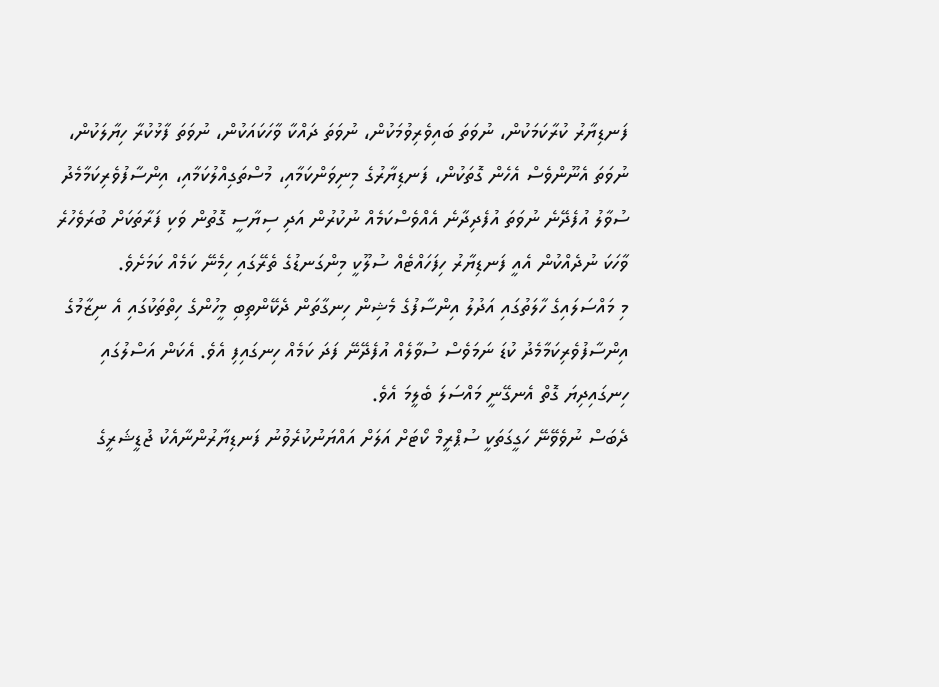ފަނޑިޔާރު ކުރާކަމަކުން، ނުވަތަ ބައިވެރިވުމަކުން، ނުވަތަ ދައްކާ ވާހަކައަކުން، ނުވަތަ ފާޅުކުރާ ހިޔާލަކުން، ނުވަތަ އެނޫންވެސް އެހެން ގޮތަކުން، ފަނޑިޔާރުގެ މިނިވަންކަމާއި، މުސްތަގިއްލުކަމާއި، އިންސާފުވެރިކަމާމެދު ސުވާލު އުފެދޭނެ ނުވަތަ އުފެދިދާނެ އެއްވެސްކަމެއް ނުކުރުން އަދި ސިޔާސީ ގޮތުން ވަކި ފަރާތަކަށް ބުރަވެހުރެ ވާހަކަ ނުދެއްކުން އެއީ ފަނޑިޔާރު ހިފަހައްޓެއް ސުލޫކީ މިންގަނޑުގެ ތެރޭގައި ހިމެނޭ ކަމެއް ކަމަށެވެ.
މި މައްސަލައިގެ ހާލަތުގައި އަދުލު އިންސާފުގެ މެޝިން ހިނގާތަން ދެކޭންތިބި މީހުންގެ ހިތްތަކުގައި އެ ނިޒާމުގެ އިންސާފުވެރިކަމާމެދު ކުޑަ ނަމަވެސް ސުވާލެއް އުފެދޭނޭ ފަދަ ކަމެއް ހިނގައިފި އެވެ. އެކަން އަސްލުގައި ހިނގައިދިޔަ ގޮތް އެނގޭނީ މައްސަލަ ބެލީމަ އެވެ.
ދެބަސް ނުވެވޭނޭ ހަގީގަތަކީ ސުޕްރީމް ކޯޓަށް އަލަށް އައްޔަނުކުރެވުނު ފަނޑިޔާރުންނާއެކު ޖުޑީޝަރީގެ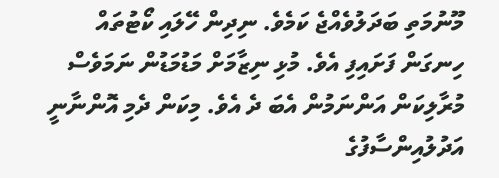މޫނުމަތި ބަދަލުވެއްޖެ ކަމެވެ. ނިދިން ހޭލައި ކޯޓުތައް ހިނގަން ފަށައިފި އެވެ. މުޅި ނިޒާމަށް މަޑުމަޑުން ނަމަވެސް މުރާލިކަން އަންނަމުން އެބަ ދެ އެވެ. މިކަން ދެމި އޮންނާނީ އަދުލުއިންސާފުގެ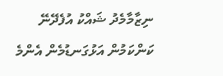ނިޒާމާމެދު ޝައްކު އުފެދޭނޭ ކަންކަމުން އަޅުގަނޑުމެން އެންމެ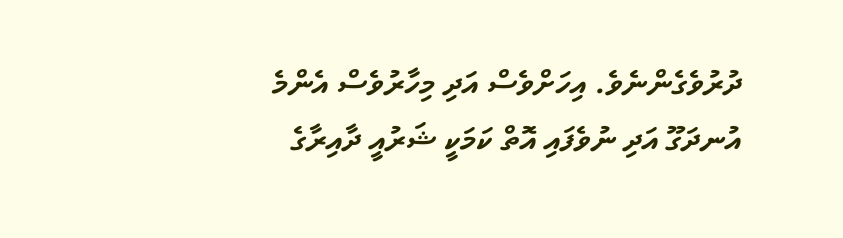ދުރުވެގެންނެވެ. އިހަށްވެސް އަދި މިހާރުވެސް އެންމެ އުނދަގޫ އަދި ނުވެފައި އޮތް ކަމަކީ ޝަރުއީ ދާއިރާގެ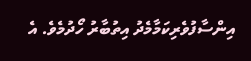އިންސާފުވެރިކަމާމެދު އިތުބާރު ހޯދުމެވެ. އެ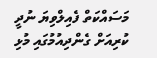މަސައްކަތް ފެއިލްވިޔަ ނުދީ ކުރިއަށް ގެންދިއުމުގައި މުޅި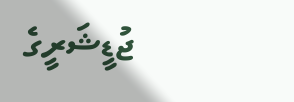ޖުޑީޝަރީގެ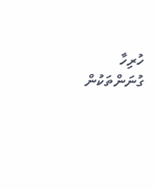ހުރިހާ ގުނަންތަކުން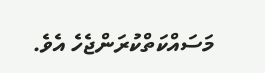މަސައްކަތްކުރަންޖެހެ އެވެ.